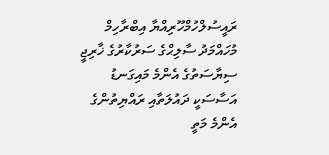ރައީސުލްހުމްހޫރިއްޔާ އިބްރާހިމް މުހައްމަދު ސާލިޙްގެ ސަރުކާރުގެ ޚާރިޖީ ސިޔާސަތުގެ އެންމެ މައިގަނޑު އަސާސަކީ ދައުލަތާއި ރައްޔިތުންގެ އެންމެ މަތީ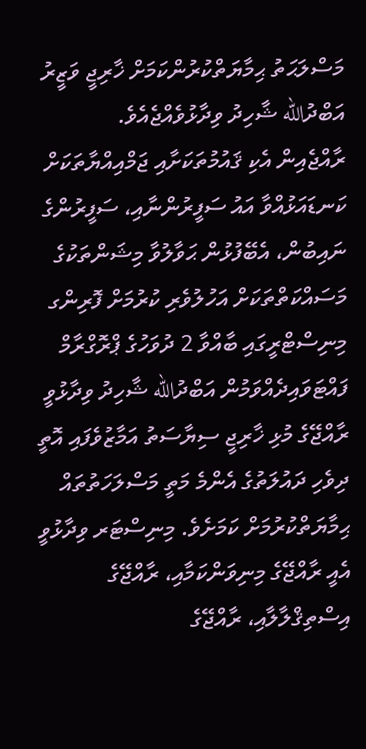މަސްލަޙަތު ޙިމާޔަތްކުރުންކަމަށް ޚާރިޖީ ވަޒީރު އަބްދުالله ޝާހިދު ވިދާޅުވެއްޖެއެވެ.
ރާއްޖެއިން އެކި ޤައުމުތަކަށާއި ޖަމްއިއްޔާތަކަށް ކަނޑައަޅުއްވާ އައު ސަފީރުންނާއި، ސަފީރުންގެ ނައިބުން، އެބޭފުޅުން ޙަވާލުވާ މިޝަންތަކުގެ މަސައްކަތްތަކަށް އަހުލުވެރި ކުރުމަށް ފޮރިންގ މިނިސްޓްރީގައި ބާއްވާ 2 ދުވަހުގެ ޕްރޮގްރާމް ފައްޓަވައިދެއްވަމުން އަބްދުالله ޝާހިދު ވިދާޅުވީ ރާއްޖޭގެ މުޅި ޚާރިޖީ ސިޔާސަތު އަމާޒުވެފައި އޮތީ ދިވެހި ދައުލަތުގެ އެންމެ މަތީ މަސްލަހަތުތައް ޙިމާޔަތްކުރުމަށް ކަމަށެވެ. މިނިސްޓަރ ވިދާޅުވީ އެއީ ރާއްޖޭގެ މިނިވަންކަމާއި، ރާއްޖޭގެ އިސްތިޤްލާލާއި، ރާއްޖޭގެ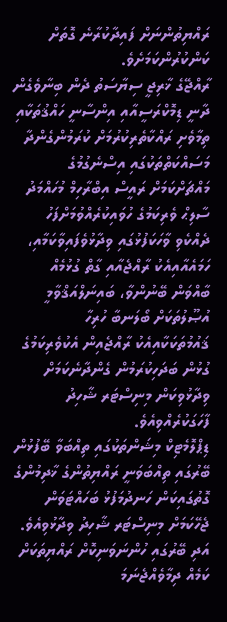ރައްޔިތުންނަށް ފައިދާކުރާނެ ގޮތަށް ކަންކުރުންކަމަށެވެ.
ރާއްޖޭގެ ޚާރިޖީ ސިޔާސަތު ދެން ބިނާވެގެން ދާނީ ޑިމޮކްރަސީއާއި އިންސާނީ ހައްޤުތަކާއި ތިމާވެށި ރައްކާތެރިކުރުމަށް ކުރަމުންގެންދާ މަސައްކަތްތަކުގައި އިސްނެގުމުގެ މައްޗަށްކަމަށް ރައީސް އިބްރާހިމް މުހައްމަދު ސާލިޙް ވެރިކަމުގެ ހުވައިކުރެއްވުމަށްފަހު ދެއްކެވި ވާހަކަފުޅުގައި ވިދާޅުވެފައިވާކަމާއި، ހަމައެއާއިއެކު ރާއްޖެއާއި ގާތް ގުޅުމެއް ބާއްވަން ބޭނުންވާ، ބައިނަލްއަޤްވާމީ އުޞޫލުތަކަށް ބޯލަނބާ ހުރިހާ ޤައުމުތަކަކާއިއެކު ރާއްޖެއިން އެކުވެރިކަމުގެ ގުޅުން ބަދަހިކުރަމުން ގެންދާނެކަމަށް ވިދާޅުވިކަން މިނިސްޓަރ ޝާހިދު ފާހަގަކުރެއްވިއެވެ.
ޑިޕްލޮމެޓިކް މިޝަންތަކުގައި ތިއްބަވާ ބޭފުޅުން ބޭރުގައި ތިއްބަވަނީ ރައްޔިތުންގެ ޚާދިމުންގެ ގޮތުގައިކަން ހަނދުމަފުޅު ބަހައްޓަވަން ޖެހޭކަމަށް މިނިސްޓަރ ޝާހިދު ވިދާޅުވިއެވެ. އަދި ބޭރުގައި ހުންނަވަނިކޮށް ރައްޔިތަކަށް ކަމެއް ދިމާވެއްޖެނަމަ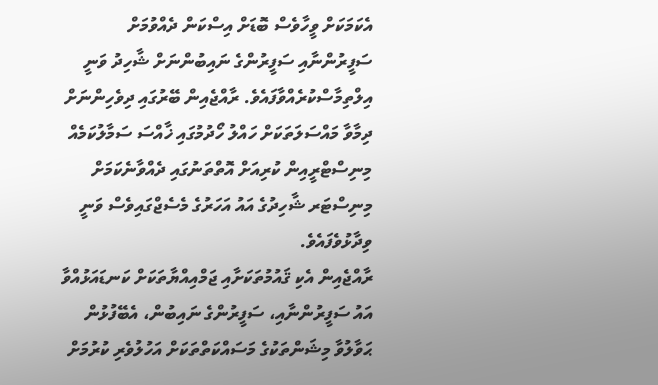އެކަމަކަށް ވީހާވެސް ބޮޑަށް އިސްކަން ދެއްވުމަށް ސަފީރުންނާއި ސަފީރުންގެ ނައިބުންނަށް ޝާހިދު ވަނީ އިލްތިމާސްކުރެއްވާފައެވެ. ރާއްޖެއިން ބޭރުގައި ދިވެހިންނަށް ދިމާވާ މައްސަލަތަކަށް ހައްލު ހޯދުމުގައި ޚާއްސަ ސަމާލުކަމެއް މިނިސްޓްރީއިން ކުރިއަށް އޮތްތަނުގައި ދެއްވާނެކަމަށް މިނިސްޓަރ ޝާހިދުގެ އައު އަހަރުގެ މެސެޖްގައިވެސް ވަނީ ވިދާޅުވެފައެވެ.
ރާއްޖެއިން އެކި ޤައުމުތަކަށާއި ޖަމްއިއްޔާތަކަށް ކަނޑައަޅުއްވާ އައު ސަފީރުންނާއި، ސަފީރުންގެ ނައިބުން، އެބޭފުޅުން ޙަވާލުވާ މިޝަންތަކުގެ މަސައްކަތްތަކަށް އަހުލުވެރި ކުރުމަށް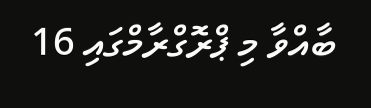ބާއްވާ މި ޕްރޮގްރާމްގައި 16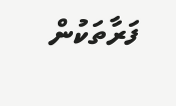ފަރާތަކުން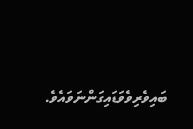ބައިވެރިވެވަޑައިގަންނަވައެވެ.